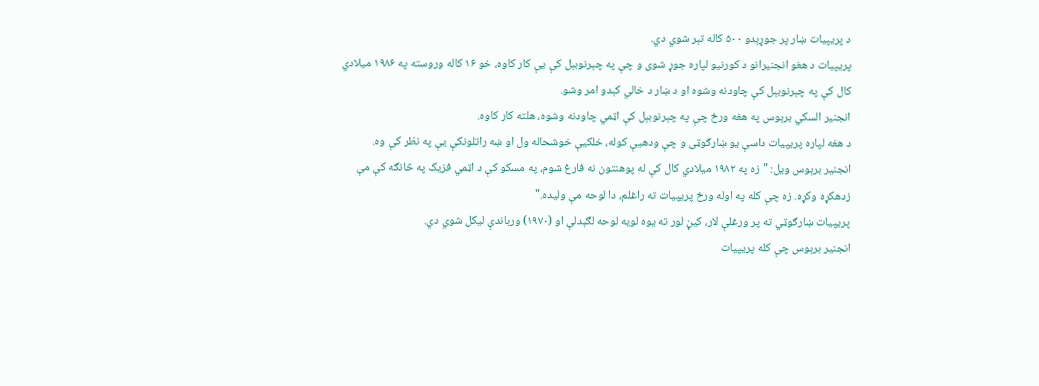د پريپیات ښار پر جوړېدو ۵۰۰ کاله تېر شوي دي.
پريپیات د هغو انجنیرانو د کورنیو لپاره جوړ شوی و چې په چېرنوبېل کې يې کار کاوه، خو ۱۶ کاله وروسته په ۱۹۸۶ میلادي کال کې په چېرنوبېل کې چاودنه وشوه او د ښار د خالي کېدو امر وشو.
انجنیر السکي برېوس په هغه ورځ چې په چېرنوبېل کې اټمي چاودنه وشوه، هلته کار کاوه.
د هغه لپاره پریپیات داسې یو ښارګوټی و چې ودهیې کوله، خلکیې خوشحاله ول او ښه راتلونکې یې په نظر کې وه.
انجنیر برېوس ویل: "زه په ۱۹۸۲ میلادي کال کې له پوهنتون نه فارغ شوم، په مسکو کې د اټمي فزیک په څانګه کې مې زدهکړه وکړه. زه چې کله په اوله ورځ پريپیات ته راغلم، دا لوحه مې ولیده."
پريپیات ښارګوټي ته پر ورغلې لار، کیڼ لور ته یوه لویه لوحه لګېدلې او (۱۹۷۰) ورباندې لیکل شوي دي.
انجنیر برېوس چې کله پریپیات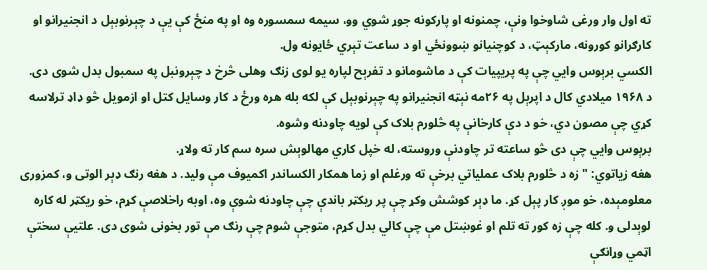ته اول وار ورغی شاوخوا ونې، چمنونه او پارکونه جوړ شوي وو، سیمه سمسوره وه او په منځ کې یې د چېرنوبېل د انجنیرانو او کارګرانو کورونه، مارکېټ، د کوچنیانو ښوونځي او د ساعت تېري ځایونه ول.
الکسي برېوس وايي چې په پریپیات کې د ماشومانو د تفرېح لپاره یو لوی زنګ وهلی څرخ د چېرونبل په سمبول بدل شوی دی.
د ۱۹۶۸ میلادي کال د اپرېل په ۲۶مه نېټه انجنیرانو په چېرنوبېل کې لکه بله هره ورځ د کار وسایل کتل او ازمویل څو ډاډ ترلاسه کړي چې مصون دي، خو د دې کارخانې په څلورم بلاک کې لویه چاودنه وشوه.
برېوس وايي چې دی څو ساعته تر چاودنې وروسته، له خپل کاري مهالوېش سره سم کار ته ولاړ.
هغه زیاتوي: "زه د څلورم بلاک عملیاتي برخې ته ورغلم او زما همکار الکساندر اکمیوف مې ولید. د هغه رنګ ډېر الوتی و، کمزوری معلومېده، خو موږ کار پېل کړ. ما ډېر کوشش وکړ چې پر ریکټر باندې چې چاودنه شوې وه، اوبه راخلاصې کړم، خو ریکټر له کاره لوېدلی و. کله چې زه کور ته تلم او غوښتل مې چې کالي بدل کړم، متوجې شوم چې رنګ مې تور بخونی شوی دی. علتیې سختې اټمي وړانګې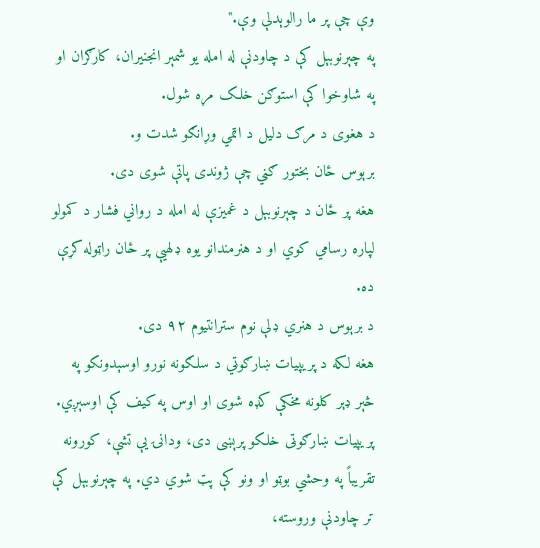وې چې پر ما رالوېدلې وې."
په چېرنوبېل کې د چاودنې له امله یو شمېر انجنیران، کارګران او په شاوخوا کې استوګن خلک مړه شول.
د هغوی د مرګ دلیل د اټمي وړانګو شدت و.
برېوس ځان بختور ګڼي چې ژوندی پاتې شوی دی.
هغه پر ځان د چېرنوبېل د غمیزې له امله د رواني فشار د کمولو لپاره رسامي کوي او د هنرمندانو یوه ډلهیې پر ځان راټوله کړې ده.
د برېوس د هنري ډلې نوم سترانتیوم ۹۲ دی.
هغه لکه د پریپیات ښارګوټي د سلګونه نورو اوسېدونکو په څېر ډېر کلونه مخکې کډه شوی او اوس په کیف کې اوسېږي.
پریپیات ښارګوټی خلکو پرېښی دی، ودانۍ یې تشې، کورونه تقریباً په وحشي بوټو او ونو کې پټ شوي دي. په چېرنوبېل کې تر چاودنې وروسته،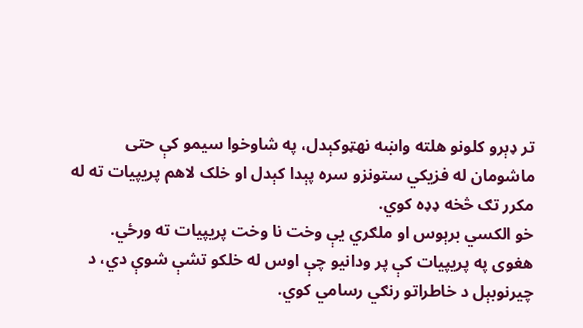تر ډېرو کلونو هلته واښه نهټوکېدل، په شاوخوا سیمو کې حتی ماشومان له فزیکي ستونزو سره پېدا کېدل او خلک لاهم پریپیات ته له مکرر تګ څخه ډډه کوي.
خو الکسي برېوس او ملګري یې وخت نا وخت پریپيات ته ورځي.
هغوی په پریپیات کې پر ودانیو چې اوس له خلکو تشې شوې دي، د چیرنوبېل د خاطراتو رنګي رسامي کوي.